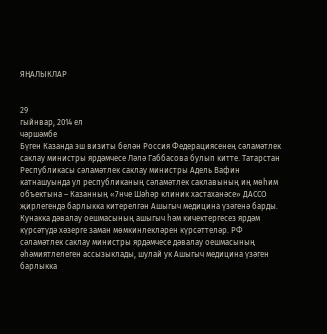ЯҢАЛЫКЛАР


29
гыйнвар, 2014 ел
чәршәмбе
Бүген Казанда эш визиты белән Россия Федерациясенең сәламәтлек саклау министры ярдәмчесе Ләлә Габбасова булып китте. Татарстан Республикасы сәламәтлек саклау министры Адель Вафин катнашуында ул республиканың сәламәтлек саклавының иң мөһим объектына – Казанның «7нче Шәһәр клиник хастаханәсе» ДАССО җирлегендә барлыкка китерелгән Ашыгыч медицина үзәгенә барды. Кунакка дәвалау оешмасының ашыгыч һәм кичектергесез ярдәм күрсәтүдә хәзерге заман мөмкинлекләрен күрсәттеләр. РФ сәламәтлек саклау министры ярдәмчесе дәвалау оешмасының әһәмиятлелеген ассызыклады, шулай ук Ашыгыч медицина үзәген барлыкка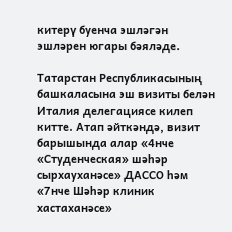китерү буенча эшләгән эшләрен югары бәяләде.

Татарстан Республикасының башкаласына эш визиты белән Италия делегациясе килеп китте. Атап әйткәндә, визит барышында алар «4нче «Студенческая» шәһәр сырхауханәсе» ДАССО һәм «7нче Шәһәр клиник хастаханәсе»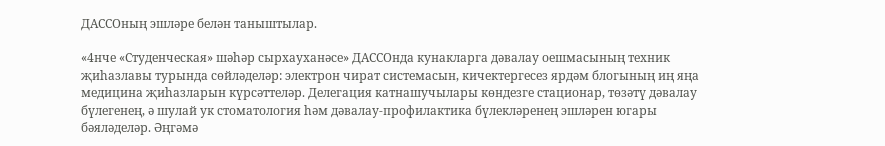ДАССОның эшләре белән таныштылар.

«4нче «Студенческая» шәһәр сырхауханәсе» ДАССОнда кунакларга дәвалау оешмасының техник җиһазлавы турында сөйләделәр: электрон чират системасын, кичектергесез ярдәм блогының иң яңа медицина җиһазларын күрсәттеләр. Делегация катнашучылары көндезге стационар, төзәтү дәвалау бүлегенең, ә шулай ук стоматология һәм дәвалау-профилактика бүлекләренең эшләрен югары бәяләделәр. Әңгәмә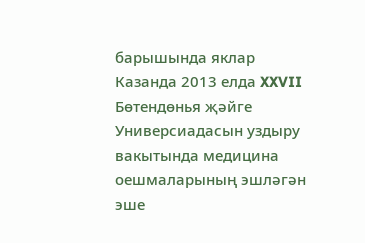барышында яклар Казанда 2013 елда XXVII Бөтендөнья җәйге Универсиадасын уздыру вакытында медицина оешмаларының эшләгән эше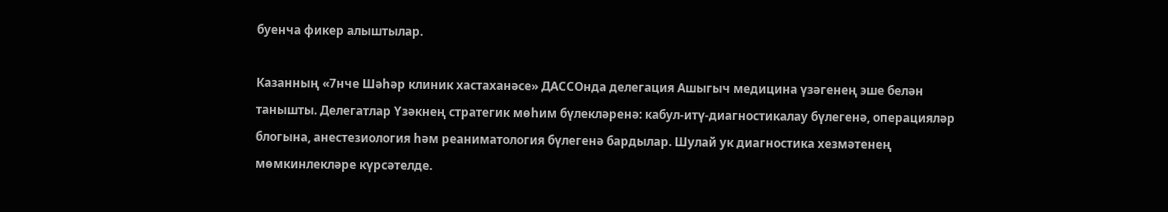буенча фикер алыштылар.

Казанның «7нче Шәһәр клиник хастаханәсе» ДАССОнда делегация Ашыгыч медицина үзәгенең эше белән танышты. Делегатлар Үзәкнең стратегик мөһим бүлекләренә: кабул-итү-диагностикалау бүлегенә, операцияләр блогына, анестезиология һәм реаниматология бүлегенә бардылар. Шулай ук диагностика хезмәтенең мөмкинлекләре күрсәтелде.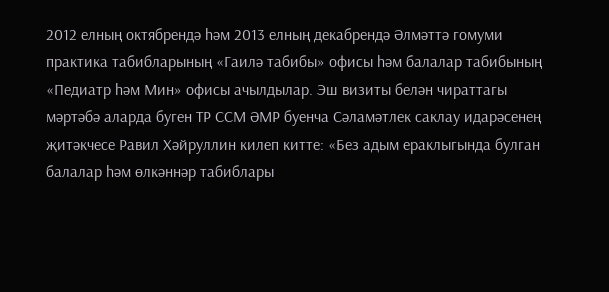2012 елның октябрендә һәм 2013 елның декабрендә Әлмәттә гомуми практика табибларының «Гаилә табибы» офисы һәм балалар табибының «Педиатр һәм Мин» офисы ачылдылар. Эш визиты белән чираттагы мәртәбә аларда буген ТР ССМ ӘМР буенча Сәламәтлек саклау идарәсенең җитәкчесе Равил Хәйруллин килеп китте: «Без адым ераклыгында булган балалар һәм өлкәннәр табиблары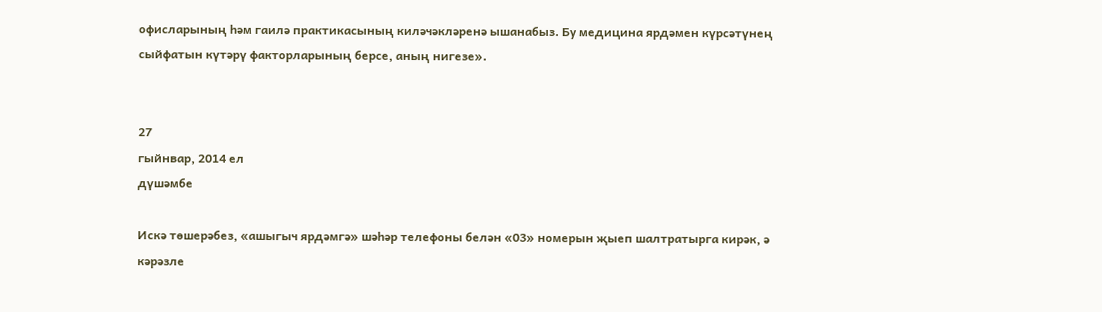офисларының һәм гаилә практикасының киләчәкләренә ышанабыз. Бу медицина ярдәмен күрсәтүнең сыйфатын күтәрү факторларының берсе, аның нигезе».


27
гыйнвар, 2014 ел
дүшәмбе

Искә төшерәбез, «ашыгыч ярдәмгә» шәһәр телефоны белән «03» номерын җыеп шалтратырга кирәк, ә кәрәзле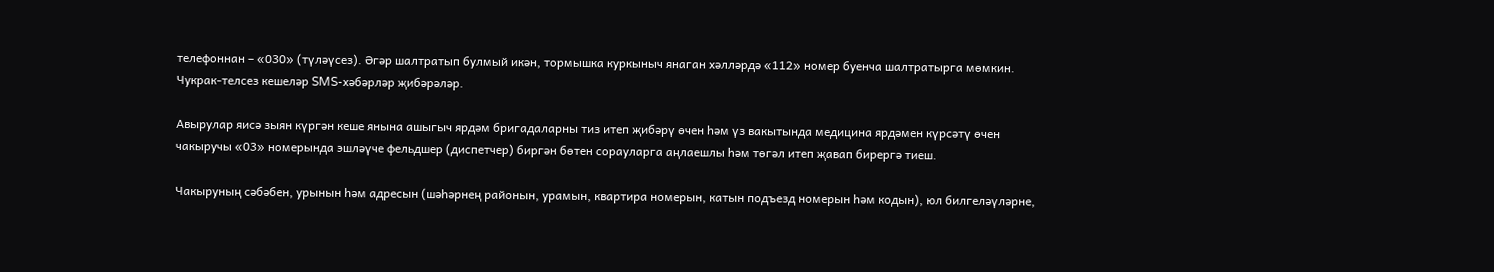телефоннан – «030» (түләүсез). Әгәр шалтратып булмый икән, тормышка куркыныч янаган хәлләрдә «112» номер буенча шалтратырга мөмкин. Чукрак-телсез кешеләр SMS-хәбәрләр җибәрәләр.

Авырулар яисә зыян күргән кеше янына ашыгыч ярдәм бригадаларны тиз итеп җибәрү өчен һәм үз вакытында медицина ярдәмен күрсәтү өчен чакыручы «03» номерында эшләүче фельдшер (диспетчер) биргән бөтен сорауларга аңлаешлы һәм төгәл итеп җавап бирергә тиеш.

Чакыруның сәбәбен, урынын һәм адресын (шәһәрнең районын, урамын, квартира номерын, катын подъезд номерын һәм кодын), юл билгеләүләрне,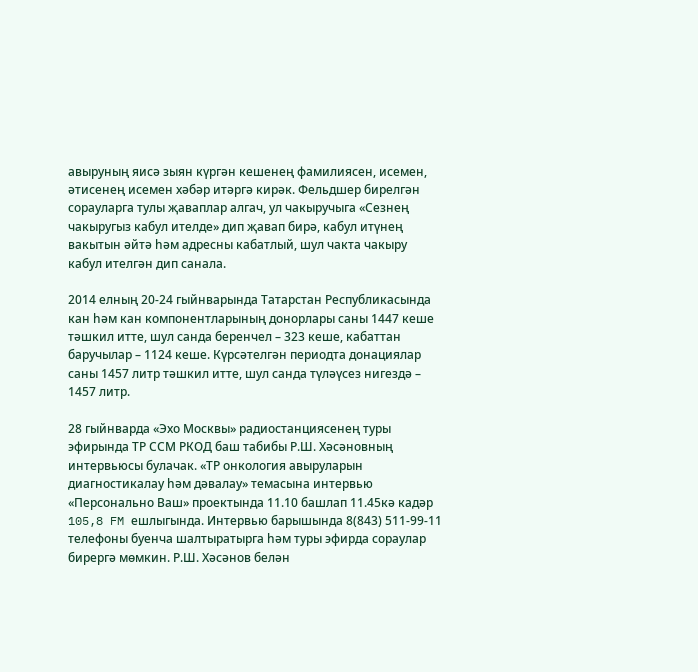авыруның яисә зыян күргән кешенең фамилиясен, исемен, әтисенең исемен хәбәр итәргә кирәк. Фельдшер бирелгән сорауларга тулы җаваплар алгач, ул чакыручыга «Сезнең чакыругыз кабул ителде» дип җавап бирә, кабул итүнең вакытын әйтә һәм адресны кабатлый, шул чакта чакыру кабул ителгән дип санала.

2014 елның 20-24 гыйнварында Татарстан Республикасында кан һәм кан компонентларының донорлары саны 1447 кеше тәшкил итте, шул санда беренчел – 323 кеше, кабаттан баручылар – 1124 кеше. Күрсәтелгән периодта донациялар саны 1457 литр тәшкил итте, шул санда түләүсез нигездә – 1457 литр.

28 гыйнварда «Эхо Москвы» радиостанциясенең туры эфирында ТР ССМ РКОД баш табибы Р.Ш. Хәсәновның интервьюсы булачак. «ТР онкология авыруларын диагностикалау һәм дәвалау» темасына интервью «Персонально Ваш» проектында 11.10 башлап 11.45кә кадәр 105,8 FM ешлыгында. Интервью барышында 8(843) 511-99-11 телефоны буенча шалтыратырга һәм туры эфирда сораулар бирергә мөмкин. Р.Ш. Хәсәнов белән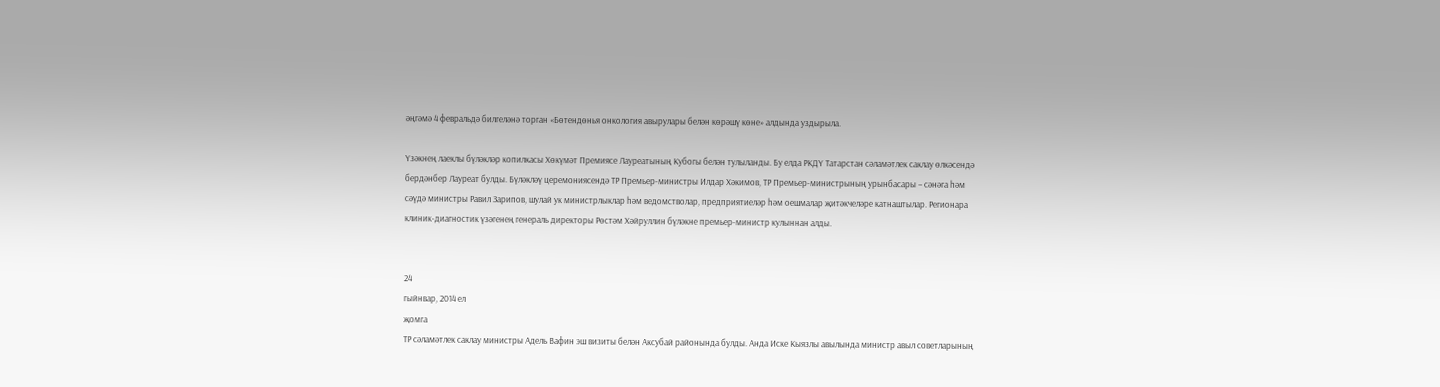әңгәмә 4 февральдә билгеләнә торган «Бөтендөнья онкология авырулары белән көрәшү көне» алдында уздырыла.

Үзәкнең лаеклы бүләкләр копилкасы Хөкүмәт Премиясе Лауреатының Кубогы белән тулыланды. Бу елда РКДҮ Татарстан сәламәтлек саклау өлкәсендә бердәнбер Лауреат булды. Бүләкләү церемониясендә ТР Премьер-министры Илдар Хәкимов, ТР Премьер-министрының урынбасары – сәнәга һәм сәүдә министры Равил Зарипов, шулай ук министрлыклар һәм ведомстволар, предприятиеләр һәм оешмалар җитәкчеләре катнаштылар. Регионара клиник-диагностик үзәгенең генераль директоры Рөстәм Хәйруллин бүләкне премьер-министр кулыннан алды.


24
гыйнвар, 2014 ел
җомга
ТР сәламәтлек саклау министры Адель Вафин эш визиты белән Аксубай районында булды. Анда Иске Кыязлы авылында министр авыл советларының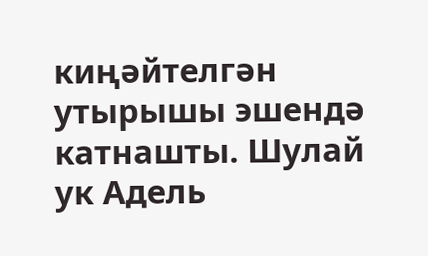киңәйтелгән утырышы эшендә катнашты. Шулай ук Адель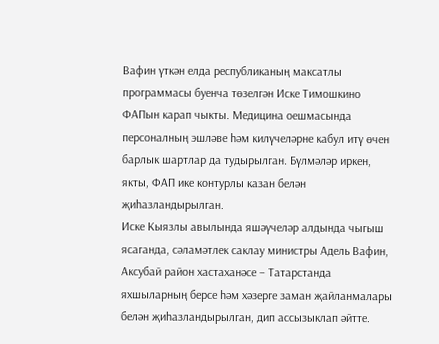Вафин үткән елда республиканың максатлы программасы буенча төзелгән Иске Тимошкино ФАПын карап чыкты. Медицина оешмасында персоналның эшләве һәм килүчеләрне кабул итү өчен барлык шартлар да тудырылган. Бүлмәләр иркен, якты, ФАП ике контурлы казан белән җиһазландырылган.
Иске Кыязлы авылында яшәүчеләр алдында чыгыш ясаганда, сәламәтлек саклау министры Адель Вафин, Аксубай район хастаханәсе – Татарстанда яхшыларның берсе һәм хәзерге заман җайланмалары белән җиһазландырылган, дип ассызыклап әйтте.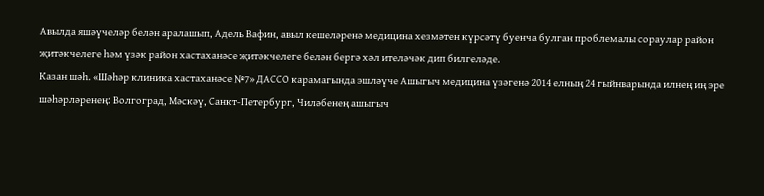Авылда яшәүчеләр белән аралашып, Адель Вафин, авыл кешеләренә медицина хезмәтен күрсәтү буенча булган проблемалы сораулар район җитәкчелеге һәм үзәк район хастаханәсе җитәкчелеге белән бергә хәл ителәчәк дип билгеләде.
Казан шәһ. «Шәһәр клиника хастаханәсе №7» ДАССО карамагында эшләүче Ашыгыч медицина үзәгенә 2014 елның 24 гыйнварында илнең иң эре шәһәрләренең: Волгоград, Мәскәү, Санкт-Петербург, Чиләбенең ашыгыч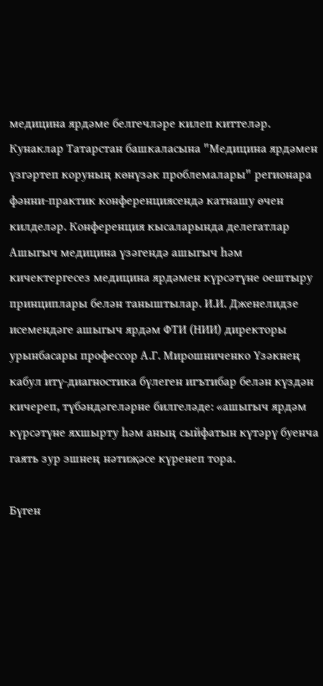медицина ярдәме белгечләре килеп киттеләр. Кунаклар Татарстан башкаласына "Медицина ярдәмен үзгәртеп коруның көнүзәк проблемалары" регионара фәнни-практик конференциясендә катнашу өчен килделәр. Конференция кысаларында делегатлар Ашыгыч медицина үзәгендә ашыгыч һәм кичектергесез медицина ярдәмен күрсәтүне оештыру принциплары белән таныштылар. И.И. Дженелидзе исемендәге ашыгыч ярдәм ФТИ (НИИ) директоры урынбасары профессор А.Г. Мирошниченко Үзәкнең кабул итү-диагностика бүлеген игътибар белән күздән кичереп, түбәндәгеләрне билгеләде: «ашыгыч ярдәм күрсәтүне яхшырту һәм аның сыйфатын күтәрү буенча гаять зур эшнең нәтиҗәсе күренеп тора.

Бүген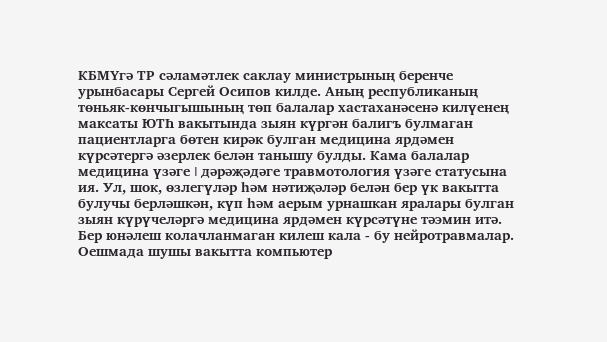КБМҮгә ТР сәламәтлек саклау министрының беренче урынбасары Сергей Осипов килде. Аның республиканың төньяк-көнчыгышының төп балалар хастаханәсенә килүенең максаты ЮТҺ вакытында зыян күргән балигъ булмаган пациентларга бөтен кирәк булган медицина ярдәмен күрсәтергә әзерлек белән танышу булды. Кама балалар медицина үзәге I дәрәҗәдәге травмотология үзәге статусына ия. Ул, шок, өзлегүләр һәм нәтиҗәләр белән бер үк вакытта булучы берләшкән, күп һәм аерым урнашкан яралары булган зыян күрүчеләргә медицина ярдәмен күрсәтүне тәэмин итә. Бер юнәлеш колачланмаган килеш кала - бу нейротравмалар. Оешмада шушы вакытта компьютер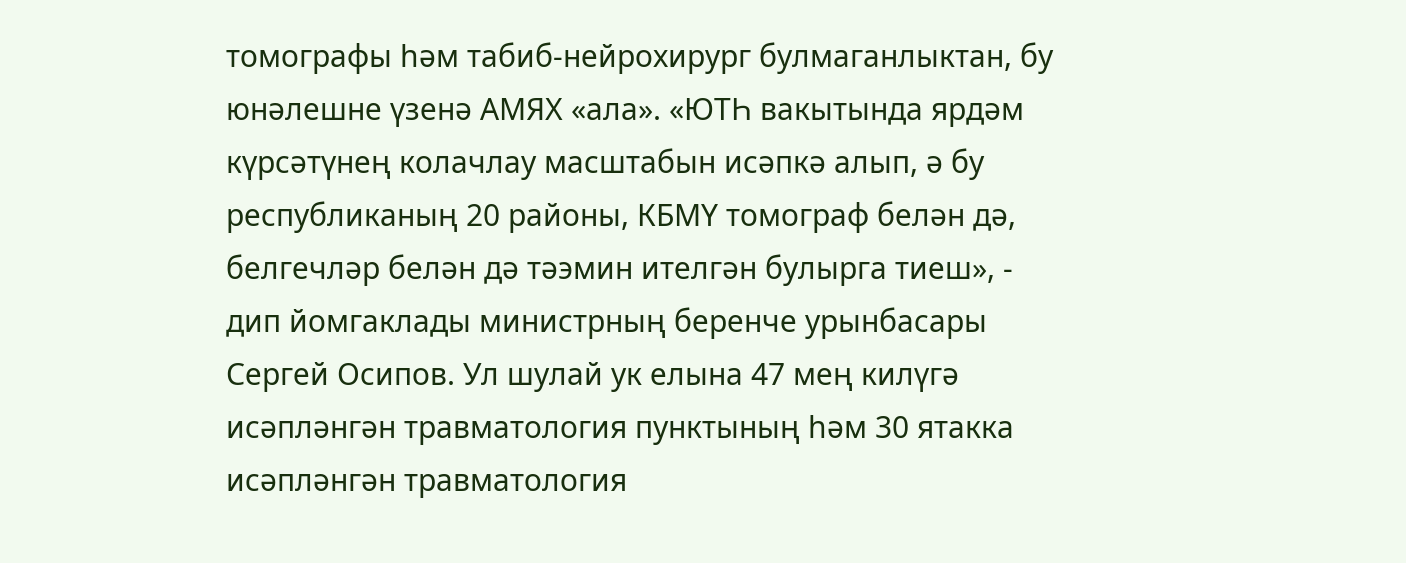томографы һәм табиб-нейрохирург булмаганлыктан, бу юнәлешне үзенә АМЯХ «ала». «ЮТҺ вакытында ярдәм күрсәтүнең колачлау масштабын исәпкә алып, ә бу республиканың 20 районы, КБМҮ томограф белән дә, белгечләр белән дә тәэмин ителгән булырга тиеш», - дип йомгаклады министрның беренче урынбасары Сергей Осипов. Ул шулай ук елына 47 мең килүгә исәпләнгән травматология пунктының һәм 30 ятакка исәпләнгән травматология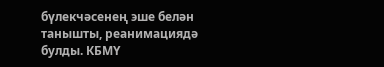бүлекчәсенең эше белән танышты, реанимациядә булды. КБМҮ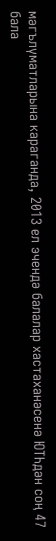мәгълүматларына караганда, 2013 ел эчендә балалар хастаханәсенә ЮТҺдән соң 47 бала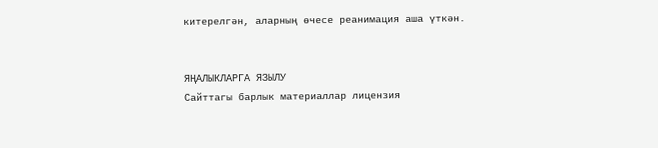китерелгән, аларның өчесе реанимация аша үткән.


ЯҢАЛЫКЛАРГА ЯЗЫЛУ
Сайттагы барлык материаллар лицензия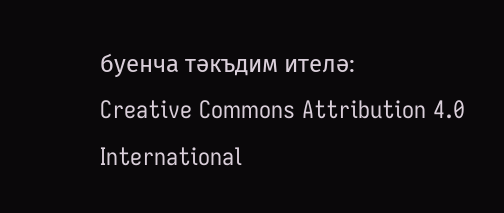буенча тәкъдим ителә:
Creative Commons Attribution 4.0 International